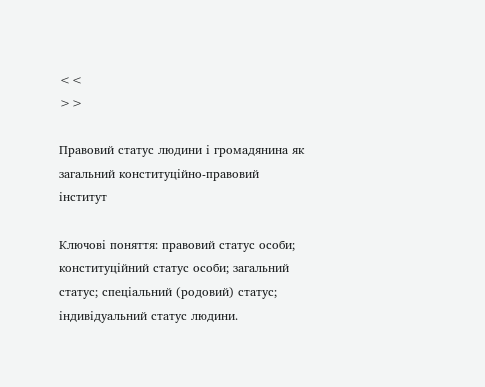<<
>>

Правовий статус людини і громадянина як загальний конституційно-правовий інститут

Ключові поняття: правовий статус особи; конституційний статус особи; загальний статус; спеціальний (родовий) статус; індивідуальний статус людини.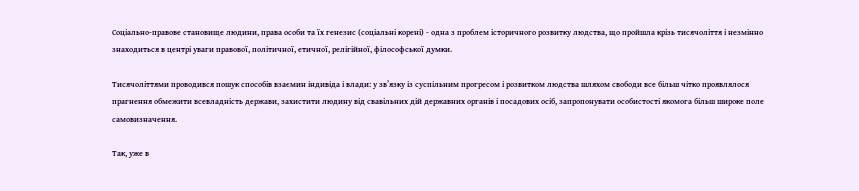Соціально-правове становище людини, права особи та їх генезис (соціальні корені) - одна з проблем історичного розвитку людства, що пройшла крізь тисячоліття і незмінно знаходиться в центрі уваги правової, політичної, етичної, релігійної, філософської думки.

Тисячоліттями проводився пошук способів взаємин індивіда і влади: у зв’язку із суспільним прогресом і розвитком людства шляхом свободи все більш чітко проявлялося прагнення обмежити всевладність держави, захистити людину від свавільних дій державних органів і посадових осіб, запропонувати особистості якомога більш широке поле самовизначення.

Так, уже в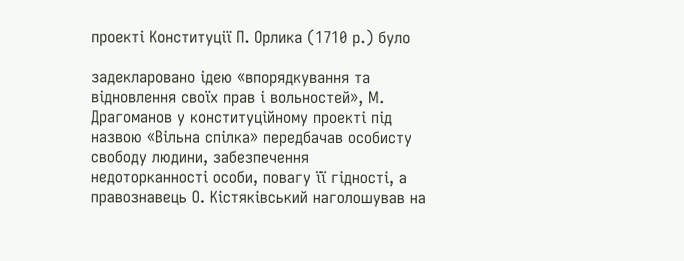проекті Конституції П. Орлика (1710 р.) було

задекларовано ідею «впорядкування та відновлення своїх прав і вольностей», М. Драгоманов у конституційному проекті під назвою «Вільна спілка» передбачав особисту свободу людини, забезпечення недоторканності особи, повагу її гідності, а правознавець О. Кістяківський наголошував на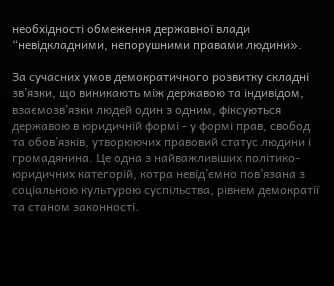необхідності обмеження державної влади “невідкладними, непорушними правами людини».

За сучасних умов демократичного розвитку складні зв’язки, що виникають між державою та індивідом, взаємозв’язки людей один з одним, фіксуються державою в юридичній формі - у формі прав, свобод та обов’язків, утворюючих правовий статус людини і громадянина. Це одна з найважливіших політико-юридичних категорій, котра невід’ємно пов’язана з соціальною культурою суспільства, рівнем демократії та станом законності.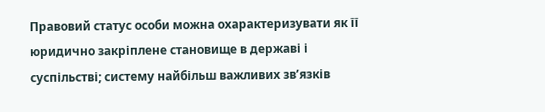Правовий статус особи можна охарактеризувати як її юридично закріплене становище в державі і суспільстві; систему найбільш важливих зв’язків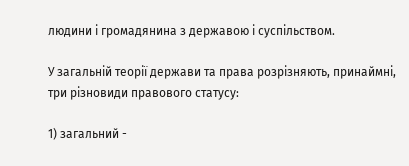людини і громадянина з державою і суспільством.

У загальній теорії держави та права розрізняють, принаймні, три різновиди правового статусу:

1) загальний -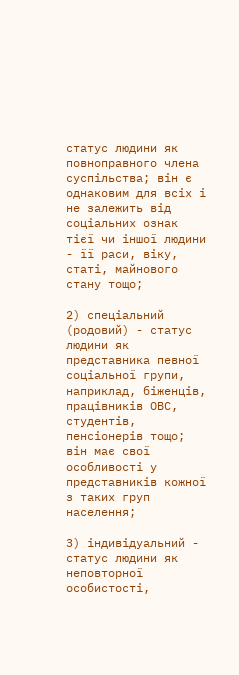статус людини як повноправного члена суспільства; він є однаковим для всіх і не залежить від соціальних ознак тієї чи іншої людини - її раси, віку, статі, майнового стану тощо;

2) спеціальний (родовий) - статус людини як представника певної соціальної групи, наприклад, біженців, працівників ОВС, студентів, пенсіонерів тощо; він має свої особливості у представників кожної з таких груп населення;

3) індивідуальний - статус людини як неповторної особистості,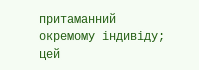притаманний окремому індивіду; цей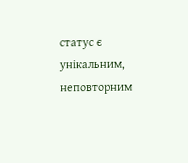статус є унікальним, неповторним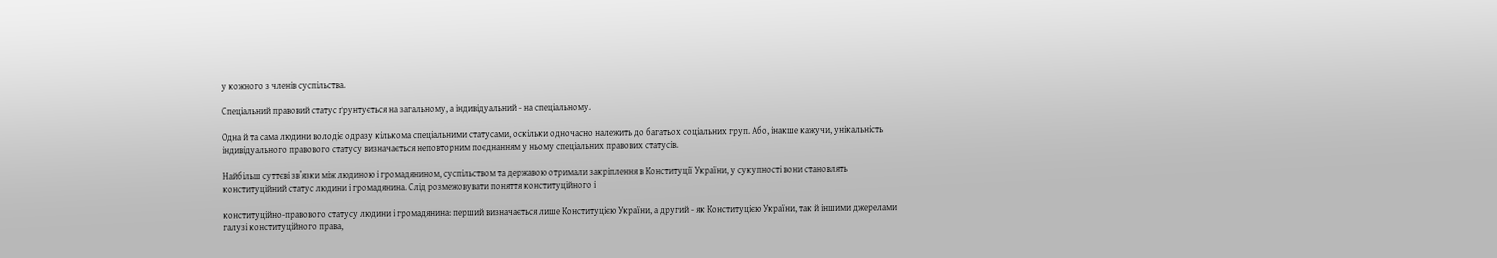у кожного з членів суспільства.

Спеціальний правовий статус ґрунтується на загальному, а індивідуальний - на спеціальному.

Одна й та сама людини володіє одразу кількома спеціальними статусами, оскільки одночасно належить до багатьох соціальних груп. Або, інакше кажучи, унікальність індивідуального правового статусу визначається неповторним поєднанням у ньому спеціальних правових статусів.

Найбільш суттєві зв’язки між людиною і громадянином, суспільством та державою отримали закріплення в Конституції України, у сукупності вони становлять конституційний статус людини і громадянина. Слід розмежовувати поняття конституційного і

конституційно-правового статусу людини і громадянина: перший визначається лише Конституцією України, а другий - як Конституцією України, так й іншими джерелами галузі конституційного права,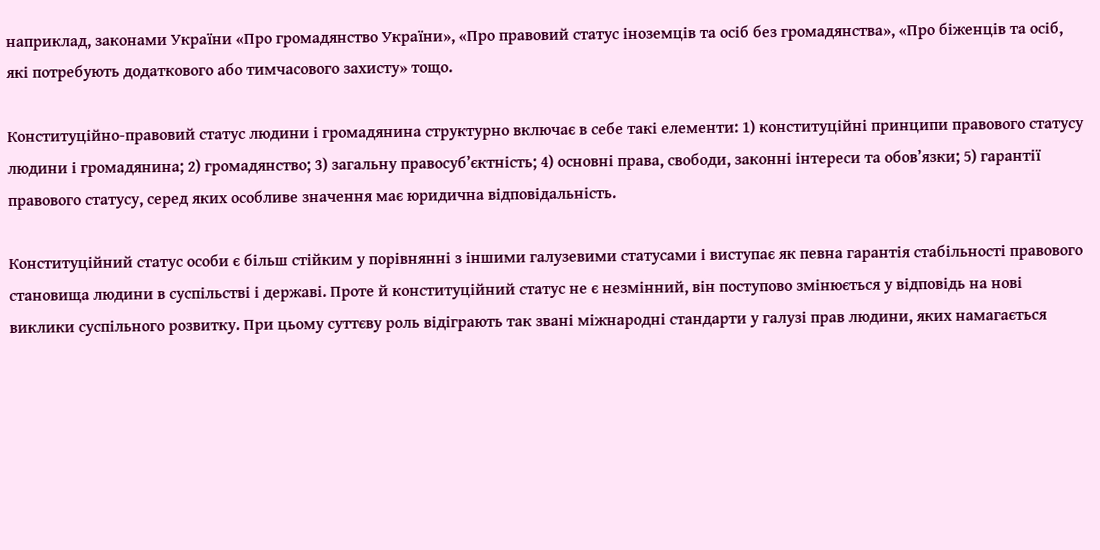наприклад, законами України «Про громадянство України», «Про правовий статус іноземців та осіб без громадянства», «Про біженців та осіб, які потребують додаткового або тимчасового захисту» тощо.

Конституційно-правовий статус людини і громадянина структурно включає в себе такі елементи: 1) конституційні принципи правового статусу людини і громадянина; 2) громадянство; 3) загальну правосуб’єктність; 4) основні права, свободи, законні інтереси та обов’язки; 5) гарантії правового статусу, серед яких особливе значення має юридична відповідальність.

Конституційний статус особи є більш стійким у порівнянні з іншими галузевими статусами і виступає як певна гарантія стабільності правового становища людини в суспільстві і державі. Проте й конституційний статус не є незмінний, він поступово змінюється у відповідь на нові виклики суспільного розвитку. При цьому суттєву роль відіграють так звані міжнародні стандарти у галузі прав людини, яких намагається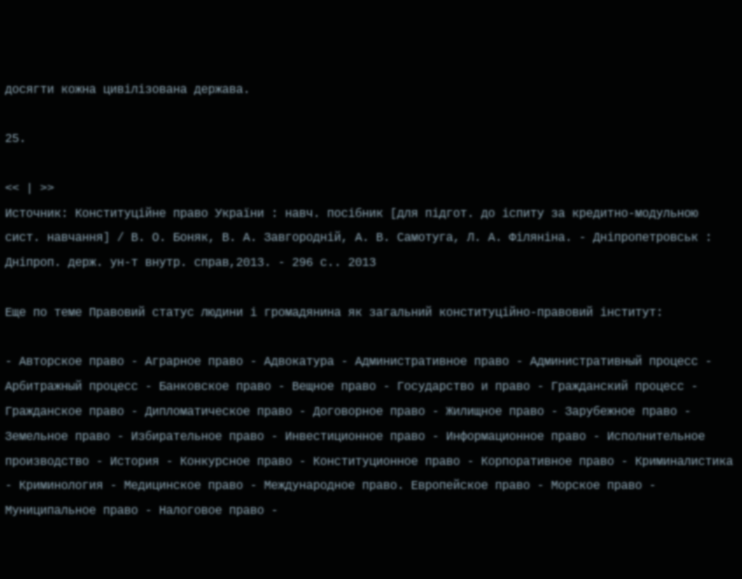досягти кожна цивілізована держава.

25.

<< | >>
Источник: Конституційне право України : навч. посібник [для підгот. до іспиту за кредитно-модульною сист. навчання] / В. О. Боняк, В. А. Завгородній, А. В. Самотуга, Л. А. Філяніна. - Дніпропетровськ : Дніпроп. держ. ун-т внутр. справ,2013. - 296 с.. 2013

Еще по теме Правовий статус людини і громадянина як загальний конституційно-правовий інститут:

- Авторское право - Аграрное право - Адвокатура - Административное право - Административный процесс - Арбитражный процесс - Банковское право - Вещное право - Государство и право - Гражданский процесс - Гражданское право - Дипломатическое право - Договорное право - Жилищное право - Зарубежное право - Земельное право - Избирательное право - Инвестиционное право - Информационное право - Исполнительное производство - История - Конкурсное право - Конституционное право - Корпоративное право - Криминалистика - Криминология - Медицинское право - Международное право. Европейское право - Морское право - Муниципальное право - Налоговое право -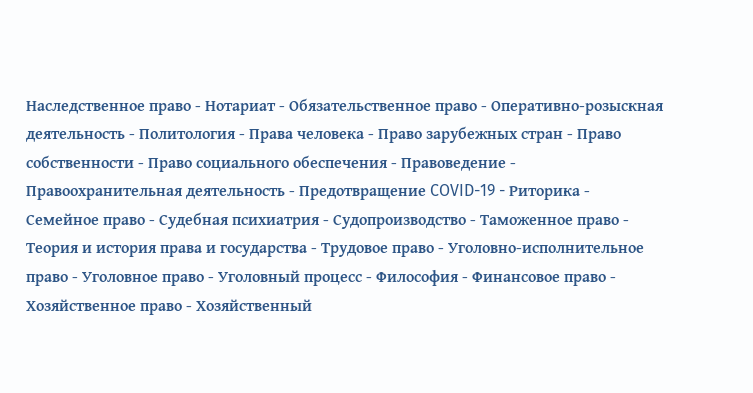Наследственное право - Нотариат - Обязательственное право - Оперативно-розыскная деятельность - Политология - Права человека - Право зарубежных стран - Право собственности - Право социального обеспечения - Правоведение - Правоохранительная деятельность - Предотвращение COVID-19 - Риторика - Семейное право - Судебная психиатрия - Судопроизводство - Таможенное право - Теория и история права и государства - Трудовое право - Уголовно-исполнительное право - Уголовное право - Уголовный процесс - Философия - Финансовое право - Хозяйственное право - Хозяйственный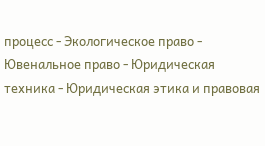процесс - Экологическое право - Ювенальное право - Юридическая техника - Юридическая этика и правовая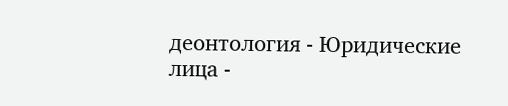деонтология - Юридические лица -